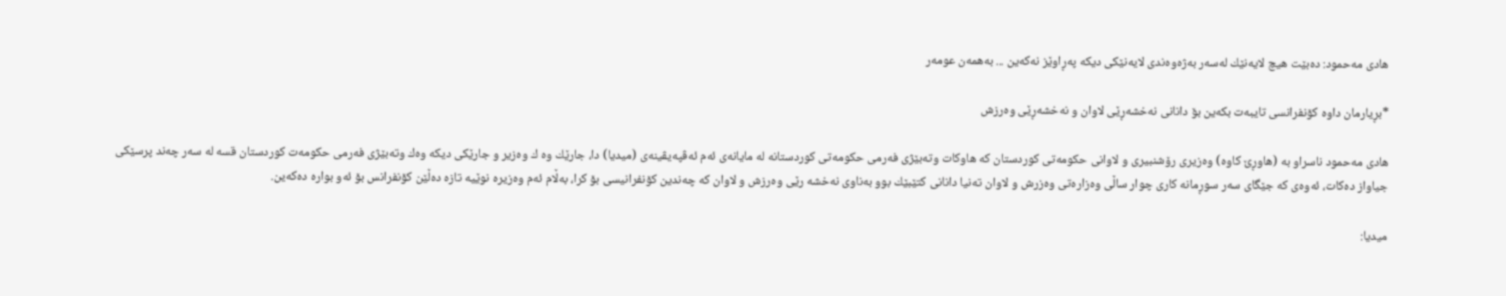هادی مه‌حمود: ده‌بێت هیچ لایه‌نێك له‌سه‌ر به‌ژه‌وه‌ندی لایه‌نێكی دیكه‌ په‌ڕاوێز نه‌كه‌ین ... به‌همه‌ن عومه‌ر

*بڕیارمان داوه‌ كۆنفرانسی تایبه‌ت بكه‌ین بۆ دانانی نه‌خشه‌ڕێی لاوان و نه‌خشه‌ڕێی وه‌رزش

هادی مه‌حمود ناسراو به‌ (هاوڕێ كاوه‌) وه‌زیری رۆشنبیری و لاوانی حكومه‌تی كوردستان كه‌ هاوكات وته‌بێژی فه‌رمی حكومه‌تی كوردستانه‌ له‌ مایانه‌ی ئه‌م ئه‌ڤپه‌یڤینه‌ی (میدیا) دا، جارێك وه‌ ك وه‌زیر و جارێكی دیكه‌ وه‌ك وته‌بێژی فه‌رمی حكومه‌ت كوردستان قسه‌ له‌ سه‌ر چه‌ند پرسێكی جیاواز ده‌كات، ئه‌وه‌ی كه‌ جێگای سه‌ر سوڕمانه‌ كاری چوار ساڵی وه‌زاره‌تی وه‌زرش و لاوان ته‌نیا دانانی كتێبێك بوو به‌ناوی نه‌خشه‌ رێی وه‌رزش و لاوان كه‌ چه‌ندین كۆنفرانیسی بۆ كرا، به‌ڵام ئه‌م وه‌زیره‌ نوێیه‌ تازه‌ ده‌ڵێن كۆنفرانس بۆ ئه‌و بواره‌ ده‌كه‌ین.

میدیا: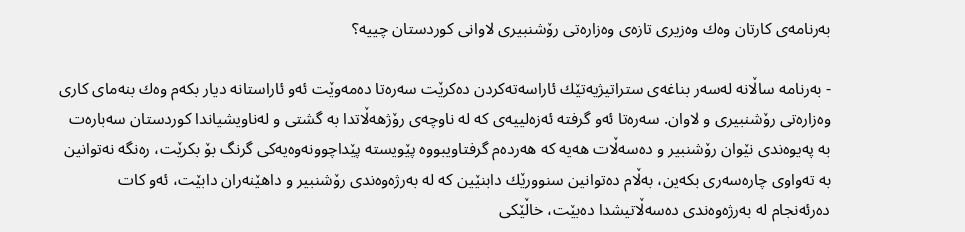به‌رنامه‌ی كارتان وه‌ك وه‌زیری تازه‌ی وه‌زاره‌تی رۆشنبیری لاوانی كوردستان چییه‌؟

- به‌رنامه‌ ساڵانه‌ له‌سه‌ر بناغه‌ی ستراتیژیه‌تێك ئاراسه‌ته‌كردن ده‌كرێت سه‌ره‌تا ده‌مه‌وێت ئه‌و ئاراستانه‌ دیار بكه‌م وه‌ك بنه‌مای كاری وه‌زاره‌تی رۆشنبیری و لاوان. سه‌ره‌تا ئه‌و گرفته‌ ئه‌زه‌لییه‌ی كه‌ له‌ ناوچه‌ی رۆژهه‌ڵاتدا به‌ گشتی و له‌ناویشیاندا كوردستان سه‌باره‌ت به‌ په‌یوه‌ندی نێوان رۆشنبیر و ده‌سه‌ڵات هه‌یه‌ كه‌ هه‌رده‌م گرفتاویبووه‌ پێویسته‌ پێداچوونه‌وه‌یه‌كی گرنگ بۆ بكرێت، ره‌نگه‌ نه‌توانین به‌ ته‌واوی چاره‌سه‌ری بكه‌ین، به‌ڵام ده‌توانین سنوورێك دابنێین كه‌ له‌ به‌رژه‌وه‌ندی رۆشنبیر و داهێنه‌ران دابێت، ئه‌و كات ده‌رئه‌نجام له‌ به‌رژه‌وه‌ندی ده‌سه‌ڵاتیشدا ده‌بێت، خاڵێكی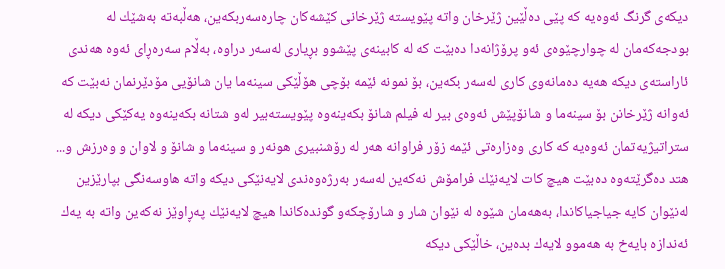دیكه‌ی گرنگ ئه‌وه‌یه‌ كه‌ پێی ده‌ڵێین ژێرخان واته‌ پێویسته‌ ژێرخانی كێشه‌كان چاره‌سه‌ربكه‌ین، هه‌ڵبه‌ته‌ به‌شێك له‌ بودجه‌كه‌مان له‌ چوارچێوه‌ی ئه‌و پرۆژانه‌دا ده‌بێت كه‌ له‌ كابینه‌ی پێشوو بڕیاری له‌سه‌ر دراوه‌، به‌ڵام سه‌ره‌ڕای ئه‌وه‌ هه‌ندی ئاراسته‌ی دیكه‌ هه‌یه‌ ده‌مانه‌وی كاری له‌سه‌ر بكه‌ین، بۆ نمونه‌ ئێمه‌ بۆچی هۆڵێكی سینه‌ما یان شانۆیی مۆدێرنمان نه‌بێت كه‌ ئه‌وانه‌ ژێرخانن بۆ سینه‌ما و شانۆپێش ئه‌وه‌ی بیر له‌ فیلم شانۆ بكه‌ینه‌وه‌ پێویسته‌بیر له‌و شتانه‌ بكه‌ینه‌وه‌ یه‌كێكی دیكه‌ له‌ ستراتیژیه‌تمان ئه‌وه‌یه‌ كه‌ كاری وه‌زاره‌تی ئێمه‌ زۆر فراوانه‌ هه‌ر له‌ رۆشنبیری هونه‌ر و سینه‌ما و شانۆ و لاوان و وه‌رزش و... هتد ده‌گرێته‌وه‌ ده‌بێت هیچ كات لایه‌نێك فرامۆش نه‌كه‌ین له‌سه‌ر به‌رژه‌وه‌ندی لایه‌نێكی دیكه‌ واته‌ هاوسه‌نگی بپارێزین له‌نێوان كایه‌ جیاجیاكاندا، به‌هه‌مان شێوه‌ له‌ نێوان شار و شارۆچكه‌و گونده‌كاندا هیچ لایه‌نێك په‌ڕاوێز نه‌كه‌ین واته‌ به‌ یه‌ك ئه‌ندازه‌ بایه‌خ به‌ هه‌موو لایه‌ك بده‌ین، خاڵێكی دیكه‌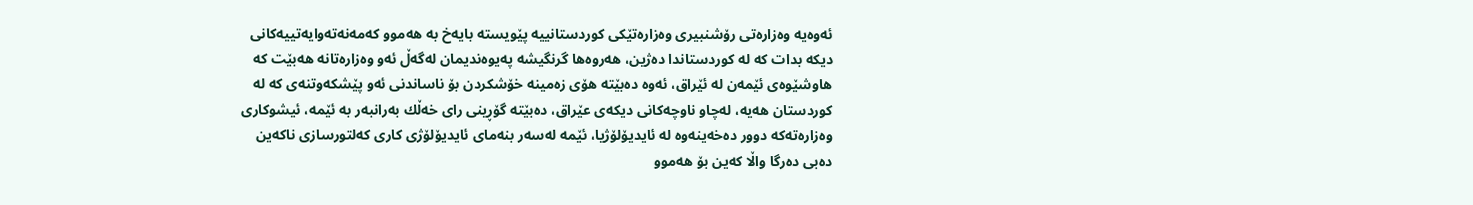ئه‌وه‌یه‌ وه‌زاره‌تی رۆشنبیری وه‌زاره‌تێكی كوردستانییه‌ پێویسته‌ بایه‌خ به‌ هه‌موو كه‌مه‌نه‌ته‌وایه‌تییه‌كانی دیكه‌ بدات كه‌ له‌ كوردستاندا ده‌ژین، هه‌روه‌ها گرنگیشه‌ په‌یوه‌ندیمان له‌گه‌ڵ ئه‌و وه‌زاره‌تانه‌ هه‌بێت كه‌ هاوشێوه‌ی ئێمه‌ن له‌ ئێراق، ئه‌وه‌ ده‌بێته‌ هۆی زه‌مینه‌ خۆشكردن بۆ ناساندنی ئه‌و پێشكه‌وتنه‌ی كه‌ له‌ كوردستان هه‌یه‌، له‌چاو ناوچه‌كانی دیكه‌ی عێراق، ده‌بێته‌ گۆڕینی رای خه‌ڵك به‌رانبه‌ر به‌ ئێمه‌، ئیشوكاری وه‌زاره‌ته‌كه‌ دوور ده‌خه‌ینه‌وه‌ له‌ ئایدیۆلۆژیا، ئێمه‌ له‌سه‌ر بنه‌مای ئایدیۆلۆژی كاری كه‌لتورسازی ناكه‌ین ده‌بی ده‌رگا واڵا كه‌ین بۆ هه‌موو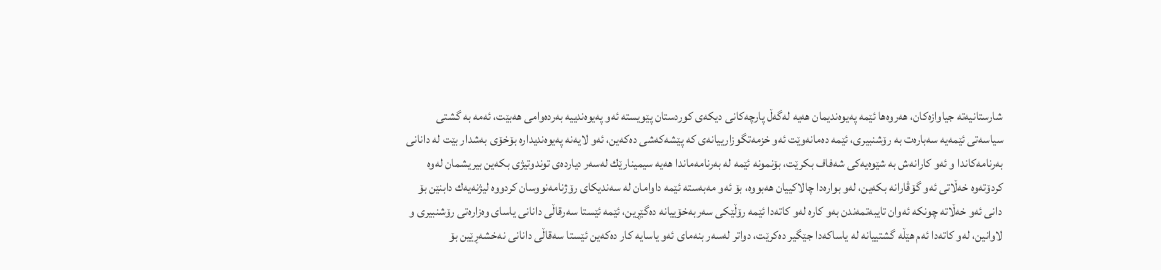شارستانیه‌ته‌ جیاوازه‌كان، هه‌روه‌ها ئێمه‌ په‌یوه‌ندیمان هه‌یه‌ له‌گه‌ڵ پارچه‌كانی دیكه‌ی كوردستان پێویسته‌ ئه‌و په‌یوه‌ندییه‌ به‌رده‌وامی هه‌بێت، ئه‌مه‌ به‌ گشتی سیاسه‌تی ئێمه‌یه‌ سه‌باره‌ت به‌ رۆشنبیری، ئێمه‌ ده‌مانه‌وێت ئه‌و خزمه‌تگوزارییانه‌ی كه‌ پێشه‌كه‌شی ده‌كه‌ین، ئه‌و لایه‌نه‌ په‌یوه‌ندیداره‌ بۆخۆی به‌شدار بێت له‌ دانانی به‌رنامه‌كاندا و ئه‌و كارانه‌ش به‌ شێوه‌یه‌كی شه‌فاف بكرێت، بۆنمونه‌ ئێمه‌ له‌ به‌رنامه‌ماندا هه‌یه‌ سیمینارێك له‌سه‌ر دیارده‌ی توندوتیژی بكه‌ین بیریشمان له‌وه‌ كردۆته‌وه‌ خه‌ڵاتی ئه‌و گۆڤارانه‌ بكه‌ین، له‌و بواره‌دا چالاكییان هه‌بووه‌، بۆ ئه‌و مه‌به‌سته‌ ئێمه‌ داوامان له‌ سه‌ندیكای رۆژنامه‌نووسان كردووه‌ لیژنه‌یه‌ك دابنێن بۆ دانی ئه‌و خه‌ڵاته‌ چونكه‌ ئه‌وان تایبه‌تمه‌ندن به‌و كاره‌ له‌و كاته‌دا ئێمه‌ رۆڵێكی سه‌ربه‌خۆییانه‌ ده‌گێڕین، ئێمه‌ ئێستا سه‌رقاڵی دانانی یاسای وه‌زاره‌تی رۆشنبیری و لاوانین، له‌و كاته‌دا ئه‌م هێڵه‌ گشتییانه‌ له‌ یاساكه‌دا جێگیر ده‌كرێت، دواتر له‌سه‌ر بنه‌مای ئه‌و یاسایه‌ كار ده‌كه‌ین ئێستا سه‌قاڵی دانانی نه‌خشه‌ڕێین بۆ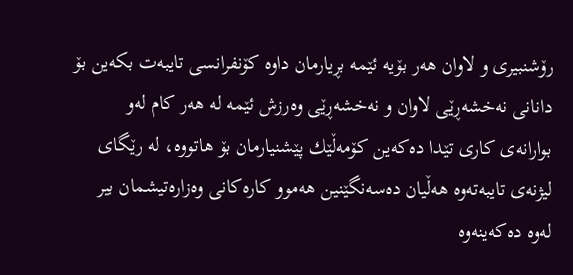رۆشنبیری و لاوان هه‌ر بۆیه‌ ئێمه‌ بڕیارمان داوه‌ كۆنفرانسی تایبه‌ت بكه‌ین بۆ دانانی نه‌خشه‌ڕێی لاوان و نه‌خشه‌ڕێی وه‌رزش ئێمه‌ له‌ هه‌ر كام له‌و بوارانه‌ی كاری تێدا ده‌كه‌ین كۆمه‌ڵێك پێشنیارمان بۆ هاتووه‌، له‌ رێگای لیژنه‌ی تایبه‌ته‌وه‌ هه‌ڵیان ده‌سه‌نگێنین هه‌موو كاره‌كانی وه‌زاره‌تیشمان بیر له‌وه‌ ده‌كه‌ینه‌وه‌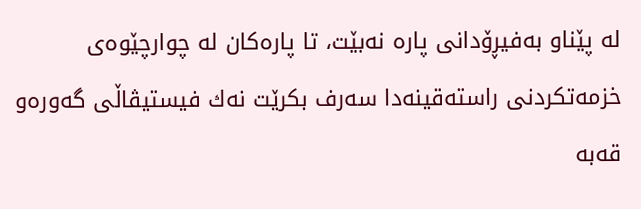له‌ پێناو به‌فیڕۆدانی پاره‌ نه‌بێت، تا پاره‌كان له‌ چوارچێوه‌ی خزمه‌تكردنی راسته‌قینه‌دا سه‌رف بكرێت نه‌ك فیستیڤاڵی گه‌وره‌و قه‌به‌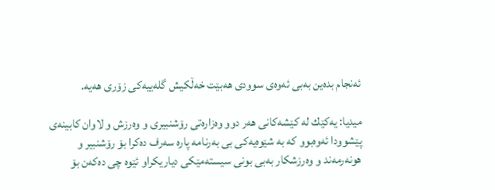ئه‌نجام بده‌ین به‌بی ئه‌وه‌ی سوودی هه‌بێت خه‌ڵكیش گله‌ییه‌كی زۆری هه‌یه‌.

میدیا: یه‌كێك له‌ كێشه‌كانی هه‌ر دوو وه‌زاره‌تی رۆشنبیری و وه‌رزش و لاوان كابینه‌ی پێشوودا ئه‌وه‌بوو كه‌ به‌ شێوه‌یه‌كی بی به‌رنامه‌ پاره‌ سه‌رف ده‌كرا بۆ رۆشنبیر و هونه‌رمه‌ند و وه‌رزشكار به‌بی بونی سیسته‌مێكی دیاریكراو ئێوه‌ چی ده‌كه‌ن بۆ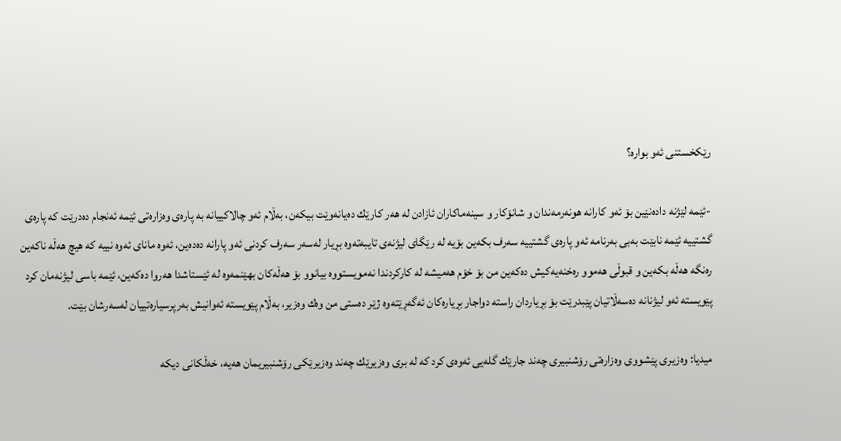رێكخستنی ئه‌و بواره‌؟

-ئێمه‌ لێژنه‌ داده‌نێین بۆ ئه‌و كارانه‌ هونه‌رمه‌ندان و شانۆكار و سینه‌ماكاران ئازادن له‌ هه‌ر كارێك ده‌یانه‌وێت بیكه‌ن، به‌ڵام ئه‌و چالاكییانه‌ به‌ پاره‌ی وه‌زاره‌تی ئێمه‌ ئه‌نجام ده‌درێت كه‌ پاره‌ی گشتییه‌ ئێمه‌ نابێت به‌بی به‌رنامه‌ ئه‌و پاره‌ی گشتییه‌ سه‌رف بكه‌ین بۆیه‌ له‌ رێگای لیژنه‌ی تایبه‌ته‌وه‌ بڕیار له‌سه‌ر سه‌رف كردنی ئه‌و پارانه‌ ده‌ده‌ین، ئه‌وه‌ مانای ئه‌وه‌ نییه‌ كه‌ هیچ هه‌ڵه‌ ناكه‌ین ره‌نگه‌ هه‌ڵه‌ بكه‌ین و قبوڵی هه‌موو ره‌خنه‌یه‌كیش ده‌كه‌ین من بۆ خۆم هه‌میشه‌ له‌ كاركردندا نه‌مویستووه‌ بیانوو بۆ هه‌ڵه‌كان بهێنمه‌وه‌ له‌ ئێستاشدا هه‌روا ده‌كه‌ین، ئێمه‌ باسی لیژنه‌مان كرد پێویسته‌ ئه‌و لیژنانه‌ ده‌سه‌ڵاتیان پێبدرێت بۆ بڕیاردان راسته‌ دواجار بڕیاره‌كان ئه‌گه‌ڕێته‌وه‌ ژێر ده‌ستی من وه‌ك وه‌زیر، به‌ڵام پێویسته‌ ئه‌وانیش به‌رپرسیاره‌تییان له‌سه‌رشان بێت.

میدیا: وه‌زیری پێشووی وه‌زاره‌تی رۆشنبیری چه‌ند جارێك گله‌یی ئه‌وه‌ی كرد كه‌ له‌ بری وه‌زیرێك چه‌ند وه‌زیرێكی رۆشنبیریمان هه‌یه‌، خه‌ڵكانی دیكه‌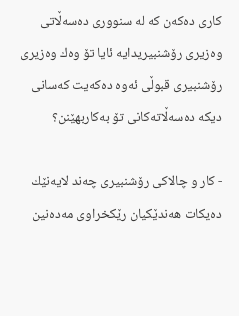كاری ده‌كه‌ن كه‌ له‌ سنووری ده‌سه‌ڵاتی وه‌زیری رۆشنبیریدایه‌ ئایا تۆ وه‌ك وه‌زیری رۆشنبیری قبوڵی ئه‌وه‌ ده‌كه‌یت كه‌سانی دیكه‌ ده‌سه‌ڵاته‌كانی تۆ به‌كاربهێنن؟

- كار و چالاكی رۆشنبیری چه‌ند لایه‌نێك ده‌یكات هه‌ندێكیان رێكخراوی مه‌ده‌نین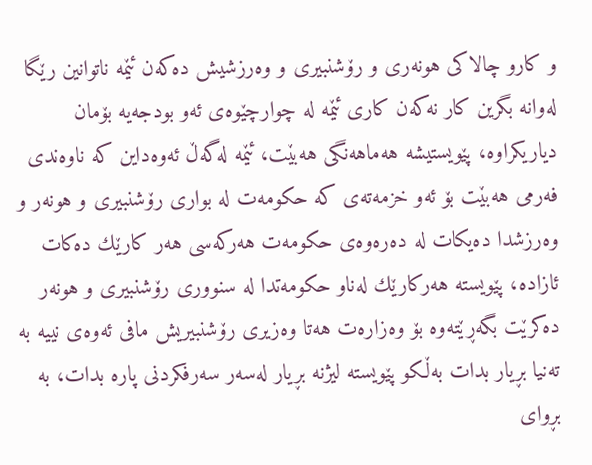و كارو چالاكی هونه‌ری و رۆشنبیری و وه‌رزشیش ده‌كه‌ن ئێمه‌ ناتوانین رێگا له‌وانه‌ بگرین كار نه‌كه‌ن كاری ئێمه‌ له‌ چوارچێوه‌ی ئه‌و بودجه‌یه‌ بۆمان دیاریكراوه‌، پێویستیشه‌ هه‌ماهه‌نگی هه‌بێت، ئێمه‌ له‌گه‌ڵ ئه‌وه‌داین كه‌ ناوه‌ندی فه‌رمی هه‌بێت بۆ ئه‌و خزمه‌ته‌ی كه‌ حكومه‌ت له‌ بواری رۆشنبیری و هونه‌ر و وه‌رزشدا ده‌یكات له‌ ده‌ره‌وه‌ی حكومه‌ت هه‌ركه‌سی هه‌ر كارێك ده‌كات ئازاده‌، پێویسته‌ هه‌ركارێك له‌ناو حكومه‌تدا له‌ سنووری رۆشنبیری و هونه‌ر ده‌كرێت بگه‌ڕێته‌وه‌ بۆ وه‌زاره‌ت هه‌تا وه‌زیری رۆشنبیریش مافی ئه‌وه‌ی نییه‌ به‌ ته‌نیا بڕیار بدات به‌ڵكو پێویسته‌ لیژنه‌ بڕیار له‌سه‌ر سه‌رفكردنی پاره‌ بدات، به‌ بڕوای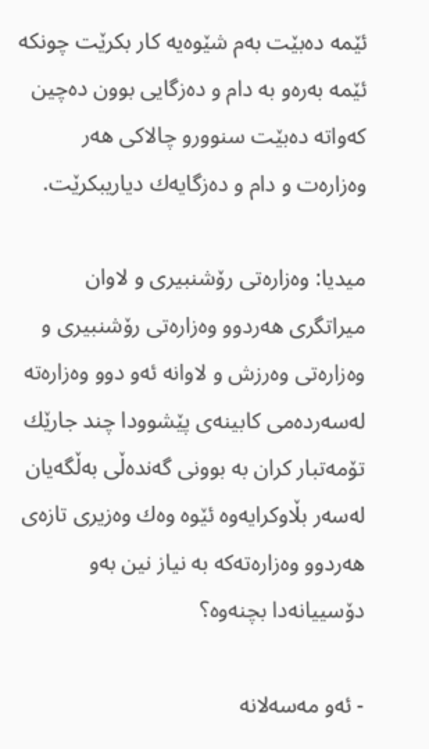ئێمه‌ ده‌بێت به‌م شێوه‌یه‌ كار بكرێت چونكه‌ ئێمه‌ به‌ره‌و به‌ دام و ده‌زگایی بوون ده‌چین كه‌واته‌ ده‌بێت سنوورو چالاكی هه‌ر وه‌زاره‌ت و دام و ده‌زگایه‌ك دیاریبكرێت.

میدیا: وه‌زاره‌تی رۆشنبیری و لاوان میراتگری هه‌ردوو وه‌زاره‌تی رۆشنبیری و وه‌زاره‌تی وه‌رزش و لاوانه‌ ئه‌و دوو وه‌زاره‌ته‌ له‌سه‌رده‌می كابینه‌ی پێشوودا چند جارێك تۆمه‌تبار كران به‌ بوونی گه‌نده‌ڵی به‌ڵگه‌یان له‌سه‌ر بڵاوكرایه‌وه‌ ئێوه‌ وه‌ك وه‌زیری تازه‌ی هه‌ردوو وه‌زاره‌ته‌كه‌ به‌ نیاز نین به‌و دۆسییانه‌دا بچنه‌وه‌؟

- ئه‌و مه‌سه‌لانه‌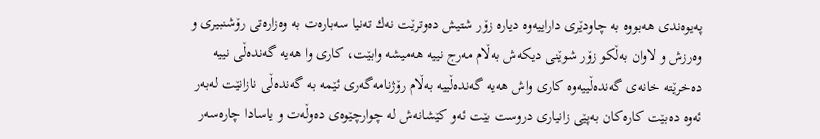په‌یوه‌ندی هه‌بووه‌ به‌ چاودێری داراییه‌وه‌ دیاره‌ زۆر شتیش ده‌وترێت نه‌ك ته‌نیا سه‌باره‌ت به‌ وه‌زاره‌تی رۆشنبیری و وه‌رزش و لاوان به‌ڵكو زۆر شوێنی دیكه‌ش به‌ڵام مه‌رج نییه‌ هه‌میشه‌ وابێت، كاری وا هه‌یه‌ گه‌نده‌ڵی نییه‌ ده‌خرێته‌ خانه‌ی گه‌نده‌ڵییه‌وه‌ كاری واش هه‌یه‌ گه‌نده‌ڵییه‌ به‌ڵام رۆژنامه‌گه‌ری ئێمه‌ به‌ گه‌نده‌ڵی نازانێت له‌به‌ر ئه‌وه‌ ده‌بێت كاره‌كان به‌پێی زانیاری دروست بێت ئه‌و كێشانه‌ش له‌ چوارچێوه‌ی ده‌وڵه‌ت و یاسادا چاره‌سه‌ر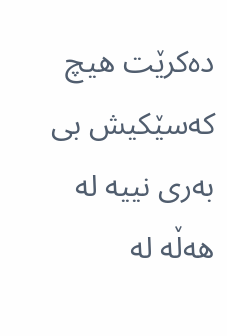ده‌كرێت هیچ كه‌سێكیش بی به‌ری نییه‌ له‌ هه‌ڵه‌ له‌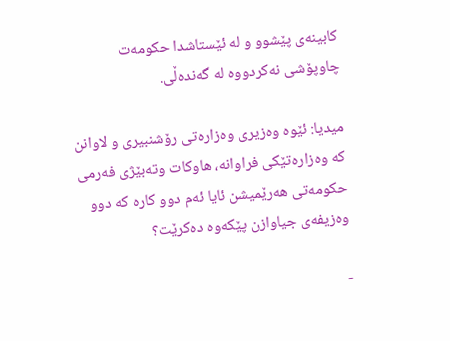كابینه‌ی پێشوو و له‌ ئێستاشدا حكومه‌ت چاوپۆشی نه‌كردووه‌ له‌ گه‌نده‌ڵی.

میدیا: ئێوه‌ وه‌زیری وه‌زاره‌تی رۆشنبیری و لاوانن كه‌ وه‌زاره‌تێكی فراوانه‌، هاوكات وته‌بێژی فه‌رمی حكومه‌تی هه‌رێمیشن ئایا ئه‌م دوو كاره‌ كه‌ دوو وه‌زیفه‌ی جیاوازن پێكه‌وه‌ ده‌كرێت؟

-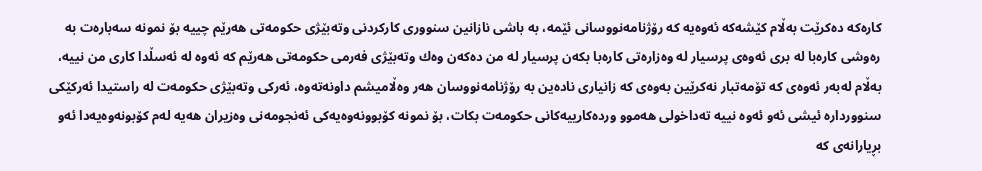كاره‌كه‌ ده‌كرێت به‌ڵام كێشه‌كه‌ ئه‌وه‌یه‌ كه‌ رۆژنامه‌نووسانی ئێمه‌، به‌ باشی نازانین سنووری كاركردنی وته‌بێژی حكومه‌تی هه‌رێم چییه‌ بۆ نمونه‌ سه‌باره‌ت به‌ ره‌وشی كاره‌با له‌ بری ئه‌وه‌ی پرسیار له‌ وه‌زاره‌تی كاره‌با بكه‌ن پرسیار له‌ من ده‌كه‌ن وه‌ك وته‌بێژی فه‌رمی حكومه‌تی هه‌رێم كه‌ ئه‌وه‌ له‌ ئه‌سڵدا كاری من نییه‌، به‌ڵام له‌به‌ر ئه‌وه‌ی كه‌ تۆمه‌تبار نه‌كرێین به‌وه‌ی كه‌ زانیاری ناده‌ین به‌ رۆژنامه‌نووسان هه‌ر وه‌ڵامیشم داونه‌ته‌وه‌، ئه‌ركی وته‌بێژی حكومه‌ت له‌ راستیدا ئه‌ركێكی سنوورداره‌ ئیشی ئه‌و ئه‌وه‌ نییه‌ ته‌داخولی هه‌موو ورده‌كارییه‌كانی حكومه‌ت بكات، بۆ نمونه‌ كۆبوونه‌وه‌یه‌كی ئه‌نجومه‌نی وه‌زیران هه‌یه‌ له‌م كۆبونه‌وه‌یه‌دا ئه‌و بڕیارانه‌ی كه‌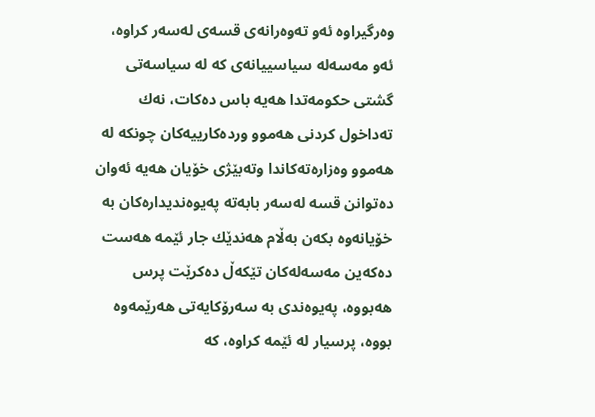وه‌رگیراوه‌ ئه‌و ته‌وه‌رانه‌ی قسه‌ی له‌سه‌ر كراوه‌، ئه‌و مه‌سه‌له‌ سیاسییانه‌ی كه‌ له‌ سیاسه‌تی گشتی حكومه‌تدا هه‌یه‌ باس ده‌كات، نه‌ك ته‌داخول كردنی هه‌موو ورده‌كارییه‌كان چونكه‌ له‌ هه‌موو وه‌زاره‌ته‌كاندا وته‌بێژی خۆیان هه‌یه‌ ئه‌وان ده‌توانن قسه‌ له‌سه‌ر بابه‌ته‌ په‌یوه‌ندیداره‌كان به‌ خۆیانه‌وه‌ بكه‌ن به‌ڵام هه‌ندێك جار ئێمه‌ هه‌ست ده‌كه‌ین مه‌سه‌له‌كان تێكه‌ڵ ده‌كرێت پرس هه‌بووه‌، په‌یوه‌ندی به‌ سه‌رۆكایه‌تی هه‌رێمه‌وه‌ بووه‌، پرسیار له‌ ئێمه‌ كراوه‌، كه‌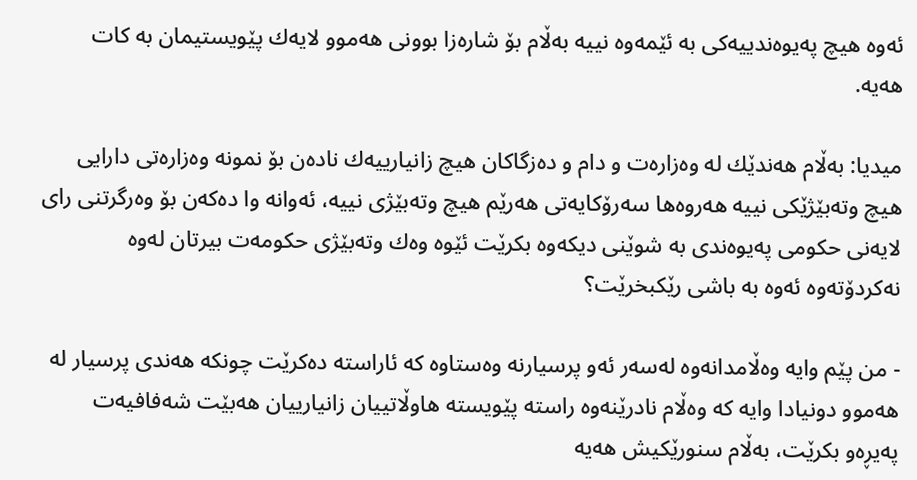ئه‌وه‌ هیچ په‌یوه‌ندییه‌كی به‌ ئێمه‌وه‌ نییه‌ به‌ڵام بۆ شاره‌زا بوونی هه‌موو لایه‌ك پێویستیمان به‌ كات هه‌یه‌.

میدیا: به‌ڵام هه‌ندێك له‌ وه‌زاره‌ت و دام و ده‌زگاكان هیچ زانیارییه‌ك ناده‌ن بۆ نمونه‌ وه‌زاره‌تی دارایی هیچ وته‌بێژێكی نییه‌ هه‌روه‌ها سه‌رۆكایه‌تی هه‌رێم هیچ وته‌بێژی نییه‌، ئه‌وانه‌ وا ده‌كه‌ن بۆ وه‌رگرتنی رای لایه‌نی حكومی په‌یوه‌ندی به‌ شوێنی دیكه‌وه‌ بكرێت ئێوه‌ وه‌ك وته‌بێژی حكومه‌ت بیرتان له‌وه‌ نه‌كردۆته‌وه‌ ئه‌وه‌ به‌ باشی رێكبخرێت؟

- من پێم وایه‌ وه‌ڵامدانه‌وه‌ له‌سه‌ر ئه‌و پرسیارنه‌ وه‌ستاوه‌ كه‌ ئاراسته‌ ده‌كرێت چونكه‌ هه‌ندی پرسیار له‌ هه‌موو دونیادا وایه‌ كه‌ وه‌ڵام نادرێنه‌وه‌ راسته‌ پێویسته‌ هاوڵاتییان زانیارییان هه‌بێت شه‌فافیه‌ت په‌یڕه‌و بكرێت، به‌ڵام سنورێكیش هه‌یه‌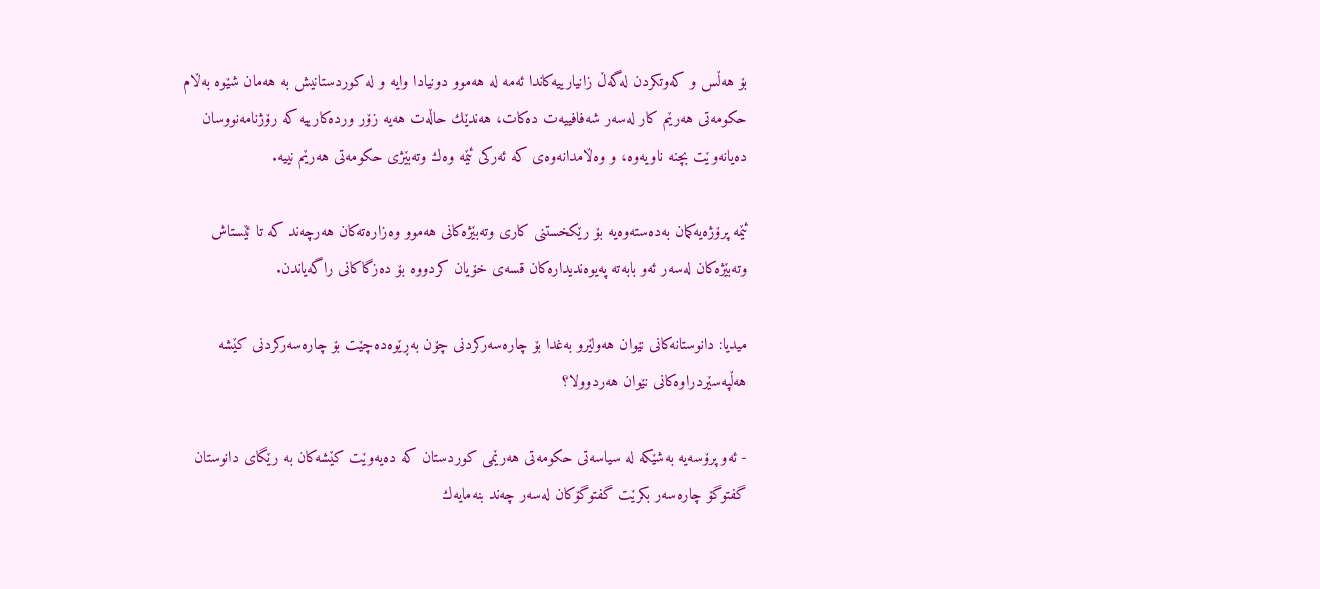بۆ هه‌ڵس و كه‌وتكردن له‌گه‌ڵ زانیارییه‌كاندا ئه‌مه‌ له‌ هه‌موو دونیادا وایه‌ و له‌ كوردستانیش به‌ هه‌مان شێوه‌ به‌ڵام حكومه‌تی هه‌رێم كار له‌سه‌ر شه‌فافییه‌ت ده‌كات، هه‌ندێك حاڵه‌ت هه‌یه‌ زۆر ورده‌كارییه‌ كه‌ رۆژنامه‌نووسان ده‌یانه‌وێت بچنه‌ ناویه‌وه‌، و وه‌ڵامدانه‌وه‌ی كه‌ ئه‌ركی ئێمه‌ وه‌ك وته‌بێژی حكومه‌تی هه‌رێم نییه‌.

ئێمه‌ پرۆژه‌یه‌كمان به‌ده‌سته‌وه‌یه‌ بۆ رێكخستنی كاری وته‌بێژه‌كانی هه‌موو وه‌زاره‌ته‌كان هه‌رچه‌ند كه‌ تا ئێستاش وته‌بێژه‌كان له‌سه‌ر ئه‌و بابه‌ته‌ په‌یوه‌ندیداره‌كان قسه‌ی خۆیان كردووه‌ بۆ ده‌زگاكانی راگه‌یاندن.

میدیا: دانوستانه‌كانی نێوان هه‌ولێرو به‌غدا بۆ چاره‌سه‌ركردنی چۆن به‌ڕێوه‌ده‌چێت بۆ چاره‌سه‌ركردنی كێشه‌ هه‌ڵپه‌سێردراوه‌كانی نێوان هه‌ردوولا؟

- ئه‌و پرۆسه‌یه‌ به‌شێكه‌ له‌ سیاسه‌تی حكومه‌تی هه‌رێمی كوردستان كه‌ ده‌یه‌وێت كێشه‌كان به‌ رێگای دانوستان گفتوگۆ چاره‌سه‌ر بكرێت گفتوگۆكان له‌سه‌ر چه‌ند بنه‌مایه‌ك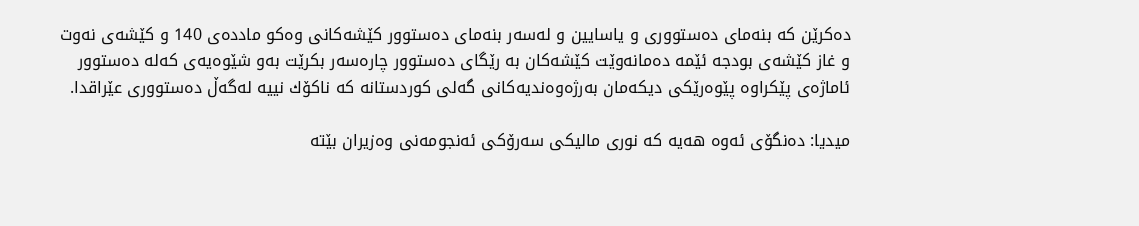ده‌كرێن كه‌ بنه‌مای ده‌ستووری و یاسایین و له‌سه‌ر بنه‌مای ده‌ستوور كێشه‌كانی وه‌كو مادده‌ی 140 و كێشه‌ی نه‌وت و غاز كێشه‌ی بودجه‌ ئێمه‌ ده‌مانه‌وێت كێشه‌كان به‌ رێگای ده‌ستوور چاره‌سه‌ر بكرێت به‌و شێوه‌یه‌ی كه‌له‌ ده‌ستوور ئاماژه‌ی پێكراوه‌ پێوه‌رێكی دیكه‌مان به‌رژه‌وه‌ندیه‌كانی گه‌لی كوردستانه‌ كه‌ ناكۆك نییه‌ له‌گه‌ڵ ده‌ستووری عێراقدا.

میدیا: ده‌نگۆی ئه‌وه‌ هه‌یه‌ كه‌ نوری مالیكی سه‌رۆكی ئه‌نجومه‌نی وه‌زیران بێته‌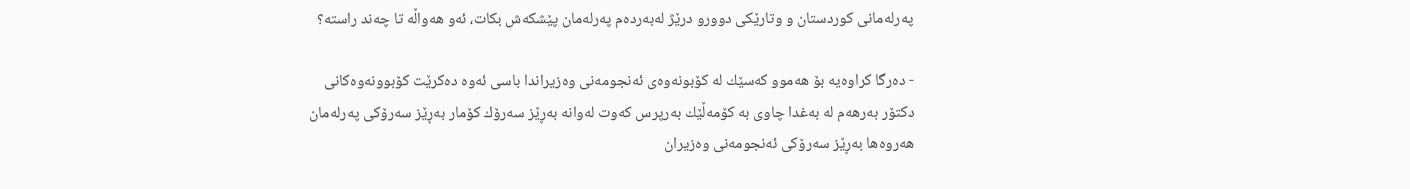په‌رله‌مانی كوردستان و وتارێكی دوورو درێژ له‌به‌رده‌م په‌رله‌مان پێشكه‌ش بكات، ئه‌و هه‌واڵه‌ تا چه‌ند راسته‌؟

- ده‌رگا كراوه‌یه‌ بۆ هه‌موو كه‌سێك له‌ كۆبونه‌وه‌ی ئه‌نجومه‌نی وه‌زیراندا باسی ئه‌وه‌ ده‌كرێت كۆبوونه‌وه‌كانی دكتۆر به‌رهه‌م له‌ به‌غدا چاوی به‌ كۆمه‌ڵێك به‌رپرس كه‌وت له‌وانه‌ به‌ڕێز سه‌رۆك كۆمار به‌ڕێز سه‌رۆكی په‌رله‌مان هه‌روه‌ها به‌ڕێز سه‌رۆكی ئه‌نجومه‌نی وه‌زیران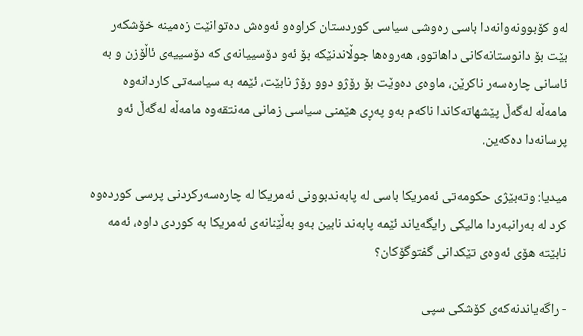له‌و كۆبوونه‌وانه‌دا باسی ره‌وشی سیاسی كوردستان كراوه‌و ئه‌وه‌ش ده‌توانێت زه‌مینه‌ خۆشكه‌ر بێت بۆ دانوستانه‌كانی داهاتوو، هه‌روه‌ها جوڵاندنێكه‌ بۆ ئه‌و دۆسییانه‌ی كه‌ دۆسییه‌ی ئاڵۆزن و به‌ ئاسانی چاره‌سه‌ر ناكرێن، ماوه‌ی ده‌وێت بۆ رۆژو دوو رۆژ نابێت، ئێمه‌ به‌ سیاسه‌تی كاردانه‌وه‌ مامه‌ڵه‌ له‌گه‌ڵ پێشهاته‌كاندا ناكه‌م به‌و په‌ڕی هێمنی سیاسی زمانی مه‌نتقه‌وه‌ مامه‌ڵه‌ له‌گه‌ڵ ئه‌و پرسانه‌دا ده‌كه‌ین.

میدیا: وته‌بێژی حكومه‌تی ئه‌مریكا باسی له‌ پابه‌ندبوونی ئه‌مریكا له‌ چاره‌سه‌ركردنی پرسی كورده‌وه‌ كرد له‌ به‌رانبه‌ردا مالیكی رایگه‌یاند ئێمه‌ پابه‌ند نابین به‌و به‌ڵێنانه‌ی ئه‌مریكا به‌ كوردی داوه‌، ئه‌مه‌ نابێته‌ هۆی ئه‌وه‌ی تێكدانی گفتوگۆكان؟

- راگه‌یاندنه‌كه‌ی كۆشكی سپی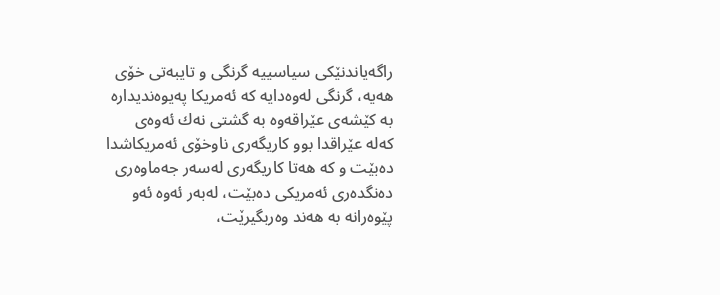راگه‌یاندنێكی سیاسییه‌ گرنگی و تایبه‌تی خۆی هه‌یه‌، گرنگی له‌وه‌دایه‌ كه‌ ئه‌مریكا په‌یوه‌ندیداره‌ به‌ كێشه‌ی عێراقه‌وه‌ به‌ گشتی نه‌ك ئه‌وه‌ی كه‌له‌ عێراقدا بوو كاریگه‌ری ناوخۆی ئه‌مریكاشدا ده‌بێت و كه‌ هه‌تا كاریگه‌ری له‌سه‌ر جه‌ماوه‌ری ده‌نگده‌ری ئه‌مریكی ده‌بێت، له‌به‌ر ئه‌وه‌ ئه‌و پێوه‌رانه‌ به‌ هه‌ند وه‌ربگیرێت،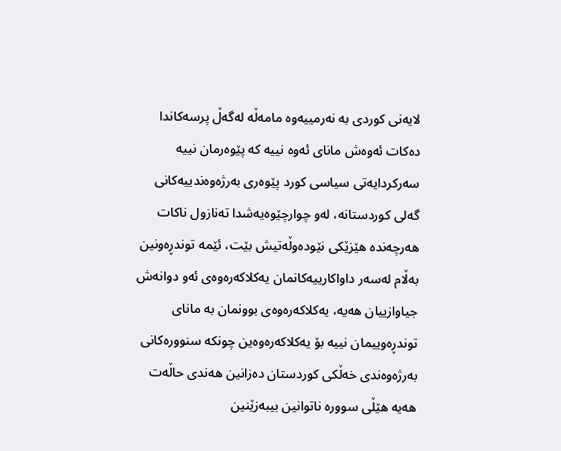لایه‌نی كوردی به‌ نه‌رمییه‌وه‌ مامه‌ڵه‌ له‌گه‌ڵ پرسه‌كاندا ده‌كات ئه‌وه‌ش مانای ئه‌وه‌ نییه‌ كه‌ پێوه‌رمان نییه‌ سه‌ركردایه‌تی سیاسی كورد پێوه‌ری به‌رژه‌وه‌ندییه‌كانی گه‌لی كوردستانه‌، له‌و چوارچێوه‌یه‌شدا ته‌نازول ناكات هه‌رچه‌نده‌ هێزێكی نێوده‌وڵه‌تیش بێت، ئێمه‌ توندڕه‌ونین به‌ڵام له‌سه‌ر داواكارییه‌كانمان یه‌كلاكه‌ره‌وه‌ی ئه‌و دوانه‌ش جیاوازییان هه‌یه‌، یه‌كلاكه‌ره‌وه‌ی بوونمان به‌ مانای توندڕه‌وییمان نییه‌ بۆ یه‌كلاكه‌ره‌وه‌ین چونكه‌ سنووره‌كانی به‌رژه‌وه‌ندی خه‌ڵكی كوردستان ده‌زانین هه‌ندی حاڵه‌ت هه‌یه‌ هێڵی سووره‌ ناتوانین بیبه‌زێنین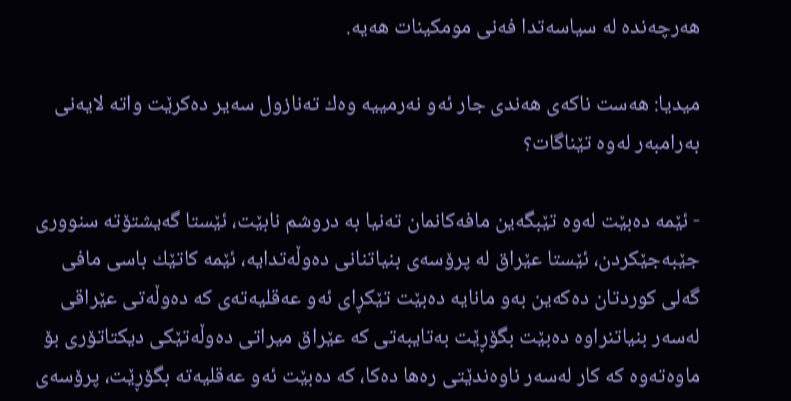هه‌رچه‌نده‌ له‌ سیاسه‌تدا فه‌نی مومكینات هه‌یه‌.

میدیا: هه‌ست ناكه‌ی هه‌ندی جار ئه‌و نه‌رمییه‌ وه‌ك ته‌نازول سه‌یر ده‌كرێت واته‌ لایه‌نی به‌رامبه‌ر له‌وه‌ تێناگات؟

- ئێمه‌ ده‌بێت له‌وه‌ تێبگه‌ین مافه‌كانمان ته‌نیا به‌ دروشم نابێت، ئێستا گه‌یشتۆته‌ سنووری جێبه‌جێكردن، ئێستا عێراق له‌ پرۆسه‌ی بنیاتنانی ده‌وڵه‌تدایه‌، ئێمه‌ كاتێك باسی مافی گه‌لی كوردتان ده‌كه‌ین به‌و مانایه‌ ده‌بێت تێكڕای ئه‌و عه‌قلیه‌ته‌ی كه‌ ده‌وڵه‌تی عێراقی له‌سه‌ر بنیاتنراوه‌ ده‌بێت بگۆڕێت به‌تایبه‌تی كه‌ عێراق میراتی ده‌وڵه‌تێكی دیكتاتۆری بۆ ماوه‌ته‌وه‌ كه‌ كار له‌سه‌ر ناوه‌ندێتی ره‌ها ده‌كا، كه‌ ده‌بێت ئه‌و عه‌قلیه‌ته‌ بگۆڕێت، پرۆسه‌ی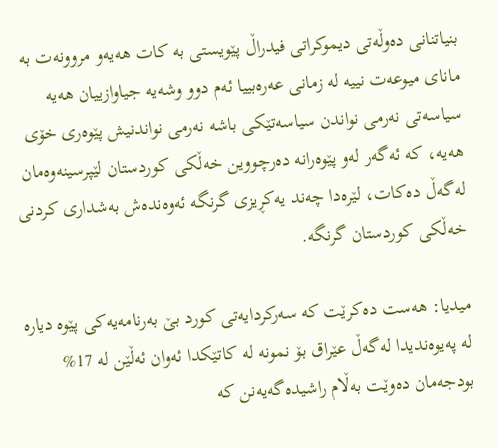بنیاتنانی ده‌وڵه‌تی دیموكراتی فیدراڵ پێویستی به‌ كات هه‌یه‌و مروونه‌ت به‌ مانای میوعه‌ت نییه‌ له‌ زمانی عه‌ره‌بییا ئه‌م دوو وشه‌یه‌ جیاوازییان هه‌یه‌ سیاسه‌تی نه‌رمی نواندن سیاسه‌تێكی باشه‌ نه‌رمی نواندنیش پێوه‌ری خۆی هه‌یه‌، كه‌ ئه‌گه‌ر له‌و پێوه‌رانه‌ ده‌رچووین خه‌ڵكی كوردستان لێپرسینه‌وه‌مان له‌گه‌ڵ ده‌كات، لێره‌دا چه‌ند یه‌كڕیزی گرنگه‌ ئه‌وه‌نده‌ش به‌شداری كردنی خه‌ڵكی كوردستان گرنگه‌.

میدیا: هه‌ست ده‌كرێت كه‌ سه‌ركردایه‌تی كورد بێ به‌رنامه‌یه‌كی پێوه‌ دیاره‌ له‌ په‌یوه‌ندیدا له‌گه‌ڵ عێراق بۆ نمونه‌ له‌ كاتێكدا ئه‌وان ئه‌ڵێن له‌ 17% بودجه‌مان ده‌وێت به‌ڵام راشیده‌گه‌یه‌نن كه‌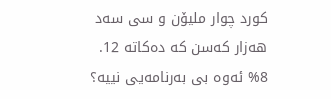كورد چوار ملیۆن و سی سه‌د هه‌زار كه‌سن كه‌ ده‌كاته‌ 12. 8% ئه‌وه‌ بی به‌رنامه‌یی نییه‌؟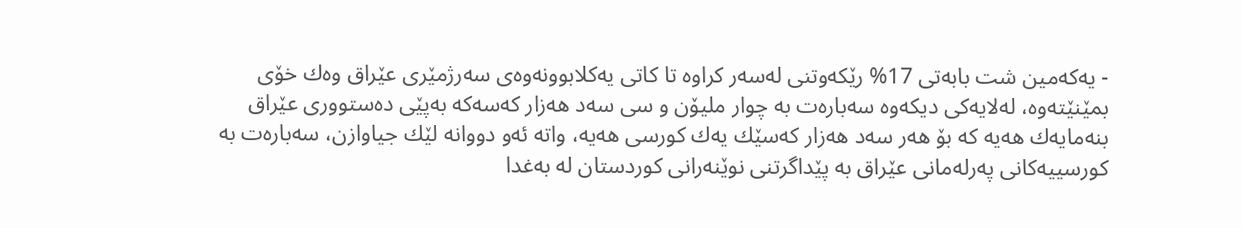- یه‌كه‌مین شت بابه‌تی 17% رێكه‌وتنی له‌سه‌ر كراوه‌ تا كاتی یه‌كلابوونه‌وه‌ی سه‌رژمێری عێراق وه‌ك خۆی بمێنێته‌وه‌، له‌لایه‌كی دیكه‌وه‌ سه‌باره‌ت به‌ چوار ملیۆن و سی سه‌د هه‌زار كه‌سه‌كه‌ به‌پێی ده‌ستووری عێراق بنه‌مایه‌ك هه‌یه‌ كه‌ بۆ هه‌ر سه‌د هه‌زار كه‌سێك یه‌ك كورسی هه‌یه‌، واته‌ ئه‌و دووانه‌ لێك جیاوازن، سه‌باره‌ت به‌ كورسییه‌كانی په‌رله‌مانی عێراق به‌ پێداگرتنی نوێنه‌رانی كوردستان له‌ به‌غدا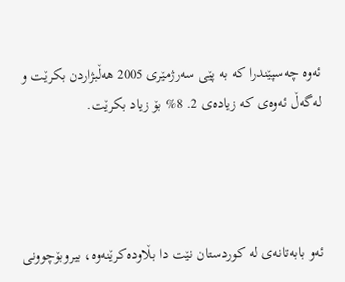ئه‌وه‌ چه‌سپێندرا كه‌ به‌ پێی سه‌رژمێری 2005 هه‌ڵبژاردن بكرێت و له‌گه‌ڵ ئه‌وه‌ی كه‌ زیاده‌ی 2. 8% بۆ زیاد بكرێت.




ئه‌و بابه‌تانه‌ی له‌ کوردستان نێت دا بڵاوده‌کرێنه‌وه‌، بیروبۆچوونی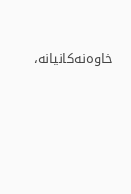خاوه‌نه‌کانیانه‌،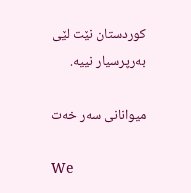کوردستان نێت لێی به‌رپرسیار نییه‌.

میوانانی سەر خەت

We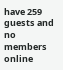have 259 guests and no members online